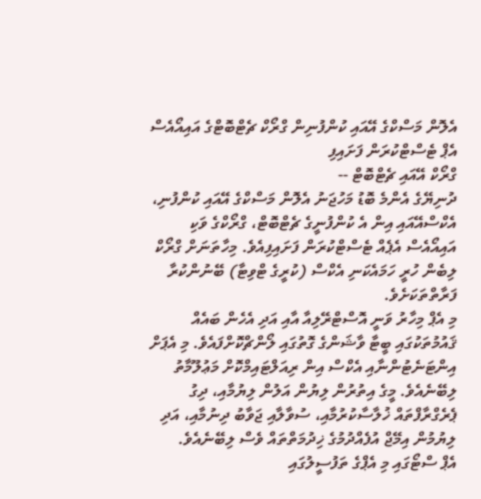އެލޮން މަސްކްގެ އޭއައި ކުންފުނިން ގްރޯކް ޗެޓްބޮޓްގެ އައިއޯއެސް އެޕް ޓެސްޓްކުރަން ފަށައިފި
ގްރޯކް އޭއައި ޗެޓްބޮޓް --
ދުނިޔޭގެ އެންމެ ބޮޑު މަހުޖަނު އެލޮން މަސްކްގެ އޭއައި ކުންފުނި، އެކްސްއޭއައި އިން އެ ކުންފުނީގެ ޗެޓްބޮޓް، ގްރޯކްގެ ވަކި އައިއޯއެސް އެޕެއް ޓެސްޓްކުރަން ފަށައިފިއެވެ. މިހާތަނަށް ގްރޯކް ލިބެން ހުރީ ހަމައެކަނި އެކްސް (ކުރީގެ ޓްވިޓާ) ބޭނުންކުރާ ފަރާތްތަކަށެވެ.
މި އެޕް މިހާރު ވަނީ އޮސްޓްރޭލިއާ އާއި އަދި އެހެން ބައެއް ޤައުމުތަކުގައި ބީޓާ ވާޝަންގެ ގޮތުގައި ލޯންޗްކޮށްފައެވެ. މި އެޕަށް އިންޓަނެޓުންނާއި އެކްސް އިން ރިއަލްޓައިމްކޮށް މަޢުލޫމާތު ލިބޭނެއެވެ. މީގެ އިތުރުން ލިޔުން އަލުން ލިޔުމާއި، ދިގު ޕެރެގްރާފްތައް ޚުލާސާކުރުމާއި، ސުވާލާއި ޖަވާބު ދިނުމާއި، އަދި ލިޔުމުން އިމޭޖް އުފެއްދުމުގެ ޚިދުމަތްތައް ވެސް ލިބޭނެއެވެ.
އެޕް ސްޓޯގައި މި އެޕްގެ ތަފުސީލުގައި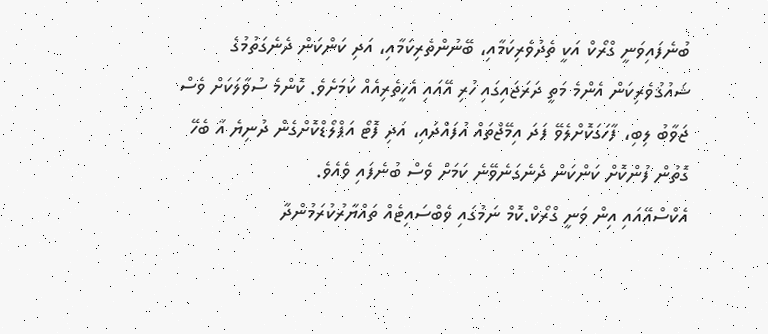ބުނެފައިވަނީ ގްރޯކް އަކީ ތެދުވެރިކަމާއި، ބޭނުންތެރިކަމާއި، އަދި ކަންކަން ދެނެގަތުމުގެ ޝައުޤުވެރިކަން އެންމެ މަތީ ދަރަޖައިގައި ހުރި އޭއައި އެހީތެރިއެއް ކަމަށެވެ. ކޮންމެ ސުވާލަކަށް ވެސް ޖަވާބު ލިބި، ފާހަގަކޮށްލެވޭ ފަދަ އިމޭޖްތައް އުފައްދައި، އަދި ފޮޓޯ އަޕްލޯޑްކޮށްގެން ދުނިޔެ އާ ބެހޭ ގޮތުން ފުންކޮށް ކަންކަން ދެނެގަނެވޭނެ ކަމަށް ވެސް ބުނެފައި ވެއެވެ.
އެކްސްއޭއައި އިން ވަނީ ގްރޯކް.ކޮމް ނަމުގައި ވެބްސައިޓެއް ތައްޔާރުކުރަމުންދާ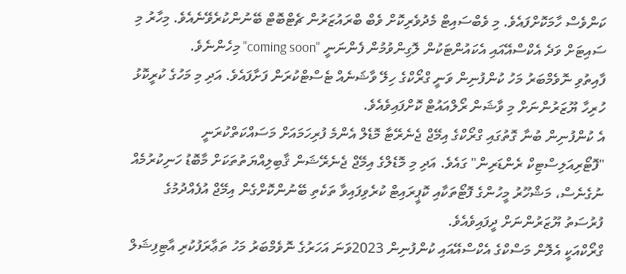ކަންވެސް ހާމަކޮށްފައެވެ. މި ވެބްސައިޓް މެދުވެރިކޮށް ވެބް ބްރައުޒަރުން ޗެޓްބޮޓް ބޭނުންކުރެވޭނެއެވެ. މިހާރު މި ސައިޓަށް ވަދެ އެކްސްއޭއައި އެކައުންޓަކުން ލޮގިންވުމުން ފެންނަނީ "coming soon" މިހެންނެވެ.
ފާއިތުވި ނޮވެމްބަރު މަހު ކުންފުނިން ވަނީ ގްރޯކްގެ ހިލޭ ވާޝަނެއް ޓެސްޓްކުރަން ފަށާފައެވެ. އަދި މި މަހުގެ ކުރީކޮޅު ހުރިހާ ޔޫޒަރުންނަށް މި ވާޝަން ރޯލްއައުޓް ކޮށްފައިވެއެވެ.
އެ ކުންފުނިން ބުނާ ގޮތުގައި ގްރޯކްގެ އިމޭޖް ޖެނެރޭޓާ މޮޑެލް އެންމެ ފުރިހަމައަށް މަސައްކަތްކުރަނީ "ފޮޓޯރިއަލިސްޓިކް ރެންޑަރިން" ގައެވެ. އަދި މި މޮޑެލްގެ އިމޭޖް ޖެނެރޭޝަން ޤާބިލިއްޔަތުތަކަށް މާބޮޑު ހަނިކުރުމެއް ނުގެނެސް، މަޝްހޫރު މީހުންގެ ފޮޓޯތަކާއި ކޮޕީރައިޓް ކުރެވިފައިވާ ތަކެތި ބޭނުންކޮށްގެން އިމޭޖް އުފެއްދުމުގެ ފުރުސަތު ޔޫޒަރުންނަށް ދީފައިވެއެވެ.
ގްރޯކްއަކީ އެލޮން މަސްކްގެ އެކްސްއޭއައި ކުންފުނިން 2023ވަނަ އަހަރުގެ ނޮވެމްބަރު މަހު ތަޢާރަފުކުރި އާޓިފިޝަލް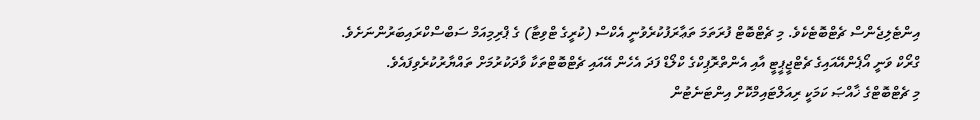އިންޓެލިޖެންސް ޗެޓްބޮޓެކެވެ. މި ޗެޓްބޮޓް ފުރަތަމަ ތަޢާރަފުކުރެވުނީ އެކްސް (ކުރީގެ ޓްވިޓާ) ގެ ޕްރިމިއަމް ސަބްސްކްރައިބަރުންނަށެވެ.
ގްރޯކް ވަނީ އޯޕެންއޭއައިގެ ޗެޓްޖީޕީޓީ އާއި އެންތްރޮޕިކްގެ ކްލޯޑް ފަދަ އެހެން އޭއައި ޗެޓްބޮޓްތަކާ ވާދަކުރުމަށް ތައްޔާރުކުރެވިފައެވެ.
މި ޗެޓްބޮޓްގެ ޚާއްޞަ ކަމަކީ ރިއަލްޓައިމްކޮށް އިންޓަނެޓުން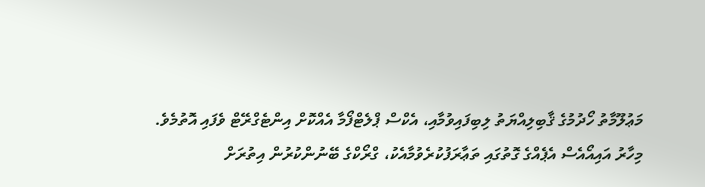މަޢުލޫމާތު ހޯދުމުގެ ޤާބިލިއްޔަތު ލިބިފައިވުމާއި، އެކްސް ޕްލެޓްފޯމާ އެއްކޮށް އިންޓެގްރޭޓް ވެފައި އޮތުމެވެ.
މިހާރު އައިއޯއެސް އެޕެއްގެ ގޮތުގައި ތަޢާރަފުކުރެވުމާއެކު، ގްރޯކްގެ ބޭނުންކުރުން އިތުރަށް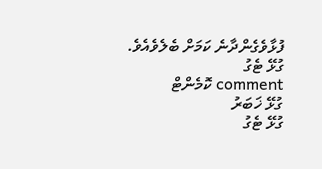ފުޅާވެގެންދާނެ ކަމަށް ބެލެވެއެވެ.
ގުޅޭ ޓެގު
comment ކޮމެންޓް
ގުޅޭ ޚަބަރު
ގުޅޭ ޓެގު